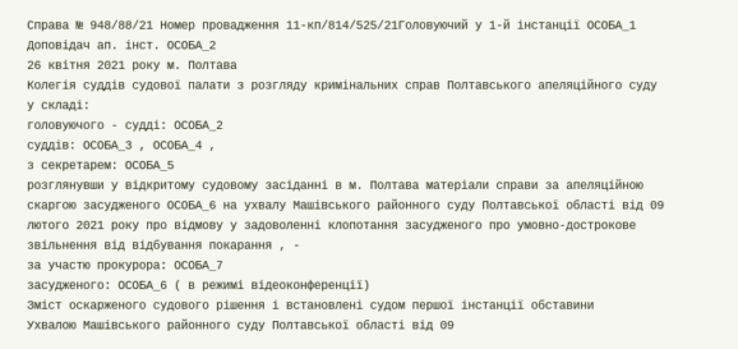Справа № 948/88/21 Номер провадження 11-кп/814/525/21Головуючий у 1-й інстанції ОСОБА_1 Доповідач ап. інст. ОСОБА_2
26 квітня 2021 року м. Полтава
Колегія суддів судової палати з розгляду кримінальних справ Полтавського апеляційного суду у складі:
головуючого - судді: ОСОБА_2
суддів: ОСОБА_3 , ОСОБА_4 ,
з секретарем: ОСОБА_5
розглянувши у відкритому судовому засіданні в м. Полтава матеріали справи за апеляційною скаргою засудженого ОСОБА_6 на ухвалу Машівського районного суду Полтавської області від 09 лютого 2021 року про відмову у задоволенні клопотання засудженого про умовно-дострокове звільнення від відбування покарання , -
за участю прокурора: ОСОБА_7
засудженого: ОСОБА_6 ( в режимі відеоконференції)
Зміст оскарженого судового рішення і встановлені судом першої інстанції обставини
Ухвалою Машівського районного суду Полтавської області від 09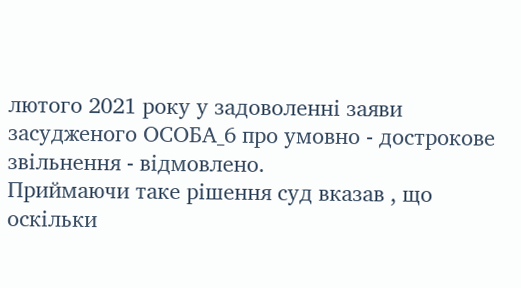лютого 2021 року у задоволенні заяви засудженого ОСОБА_6 про умовно - дострокове звільнення - відмовлено.
Приймаючи таке рішення суд вказав , що оскільки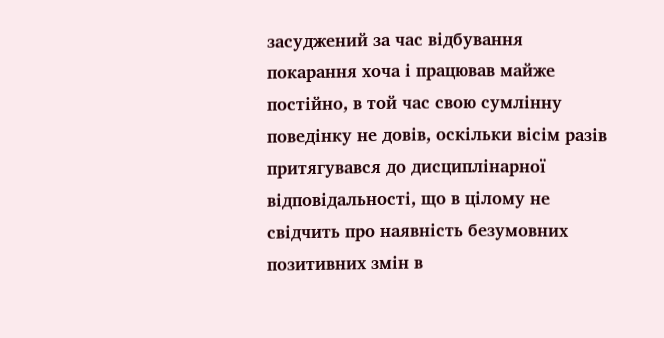засуджений за час відбування покарання хоча і працював майже постійно, в той час свою сумлінну поведінку не довів, оскільки вісім разів притягувався до дисциплінарної відповідальності, що в цілому не свідчить про наявність безумовних позитивних змін в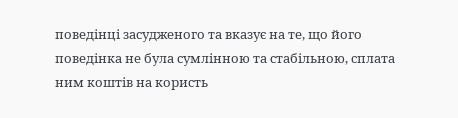поведінці засудженого та вказує на те, що його поведінка не була сумлінною та стабільною, сплата ним коштів на користь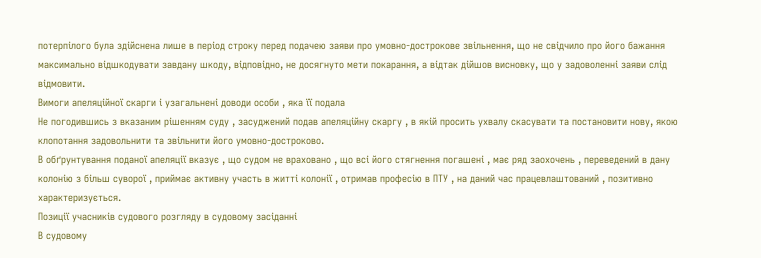потерпілого була здійснена лише в період строку перед подачею заяви про умовно-дострокове звільнення, що не свідчило про його бажання максимально відшкодувати завдану шкоду, відповідно, не досягнуто мети покарання, а відтак дійшов висновку, що у задоволенні заяви слід відмовити.
Вимоги апеляційної скарги і узагальнені доводи особи , яка її подала
Не погодившись з вказаним рішенням суду , засуджений подав апеляційну скаргу , в якій просить ухвалу скасувати та постановити нову, якою клопотання задовольнити та звільнити його умовно-достроково.
В обґрунтування поданої апеляції вказує , що судом не враховано , що всі його стягнення погашені , має ряд заохочень , переведений в дану колонію з більш суворої , приймає активну участь в житті колонії , отримав професію в ПТУ , на даний час працевлаштований , позитивно характеризується.
Позиції учасників судового розгляду в судовому засіданні
В судовому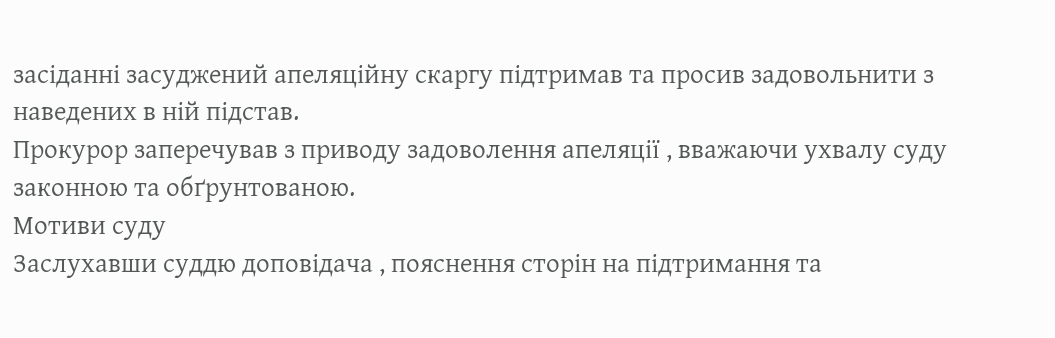засіданні засуджений апеляційну скаргу підтримав та просив задовольнити з наведених в ній підстав.
Прокурор заперечував з приводу задоволення апеляції , вважаючи ухвалу суду законною та обґрунтованою.
Мотиви суду
Заслухавши суддю доповідача , пояснення сторін на підтримання та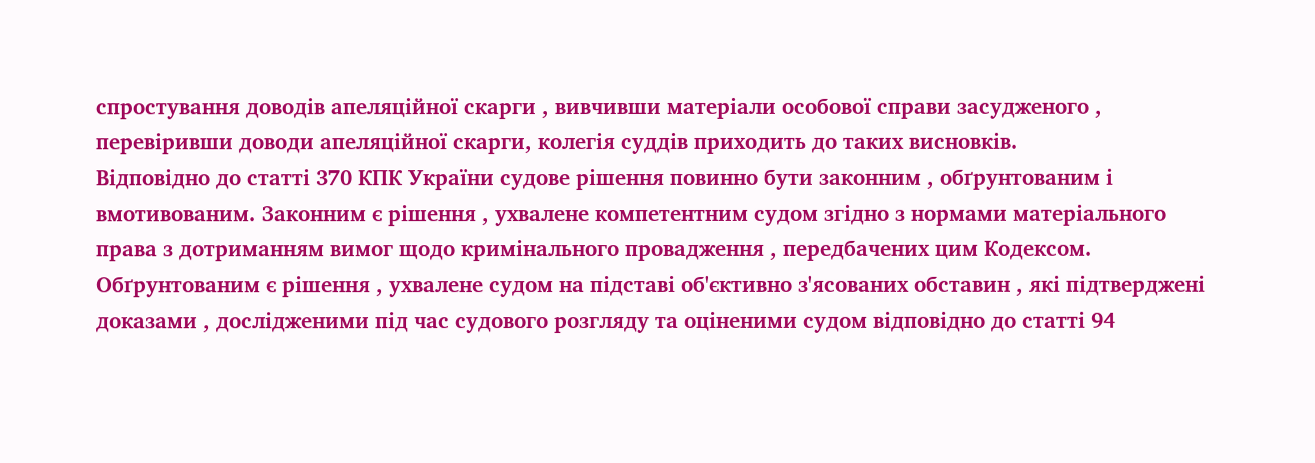спростування доводів апеляційної скарги , вивчивши матеріали особової справи засудженого , перевіривши доводи апеляційної скарги, колегія суддів приходить до таких висновків.
Відповідно до статті 370 КПК України судове рішення повинно бути законним , обґрунтованим і вмотивованим. Законним є рішення , ухвалене компетентним судом згідно з нормами матеріального права з дотриманням вимог щодо кримінального провадження , передбачених цим Кодексом. Обґрунтованим є рішення , ухвалене судом на підставі об'єктивно з'ясованих обставин , які підтверджені доказами , дослідженими під час судового розгляду та оціненими судом відповідно до статті 94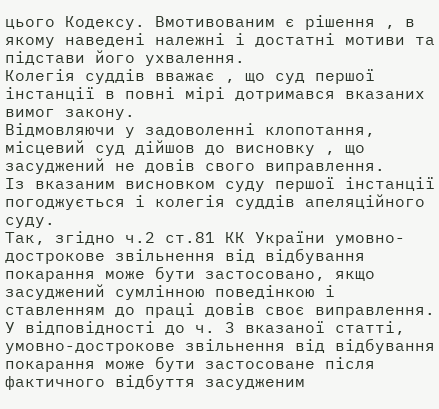цього Кодексу. Вмотивованим є рішення , в якому наведені належні і достатні мотиви та підстави його ухвалення.
Колегія суддів вважає , що суд першої інстанції в повні мірі дотримався вказаних вимог закону.
Відмовляючи у задоволенні клопотання, місцевий суд дійшов до висновку , що засуджений не довів свого виправлення.
Із вказаним висновком суду першої інстанції погоджується і колегія суддів апеляційного суду.
Так, згідно ч.2 ст.81 КК України умовно-дострокове звільнення від відбування покарання може бути застосовано, якщо засуджений сумлінною поведінкою і ставленням до праці довів своє виправлення.
У відповідності до ч. 3 вказаної статті, умовно-дострокове звільнення від відбування покарання може бути застосоване після фактичного відбуття засудженим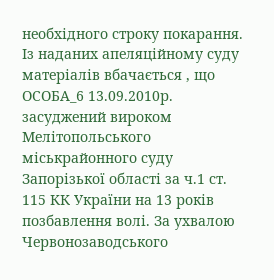необхідного строку покарання.
Із наданих апеляційному суду матеріалів вбачається , що ОСОБА_6 13.09.2010р. засуджений вироком Мелітопольського міськрайонного суду Запорізької області за ч.1 ст. 115 КК України на 13 років позбавлення волі. За ухвалою Червонозаводського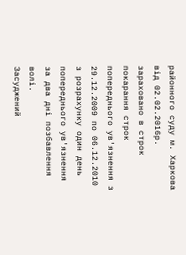районного суду м. Харкова від 02.02.2016р. зараховано в строк покарання строк попереднього ув'язнення з 29.12.2009 по 06.12.2010 з розрахунку один день попереднього ув'язнення за два дні позбавлення волі.
Засуджений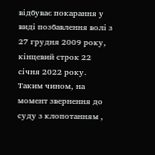відбуває покарання у виді позбавлення волі з 27 грудня 2009 року, кінцевий строк 22 січня 2022 року.
Таким чином, на момент звернення до суду з клопотанням ,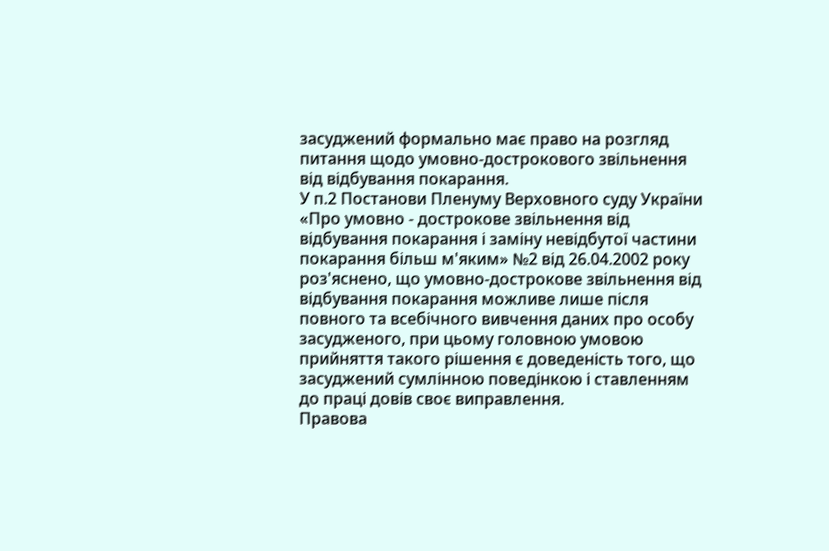засуджений формально має право на розгляд питання щодо умовно-дострокового звільнення від відбування покарання.
У п.2 Постанови Пленуму Верховного суду України «Про умовно - дострокове звільнення від відбування покарання і заміну невідбутої частини покарання більш м'яким» №2 від 26.04.2002 року роз'яснено, що умовно-дострокове звільнення від відбування покарання можливе лише після повного та всебічного вивчення даних про особу засудженого, при цьому головною умовою прийняття такого рішення є доведеність того, що засуджений сумлінною поведінкою і ставленням до праці довів своє виправлення.
Правова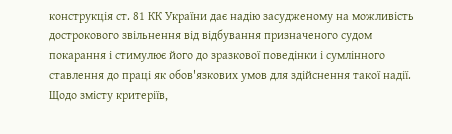конструкція ст. 81 КК України дає надію засудженому на можливість дострокового звільнення від відбування призначеного судом покарання і стимулює його до зразкової поведінки і сумлінного ставлення до праці як обов'язкових умов для здійснення такої надії.
Щодо змісту критеріїв,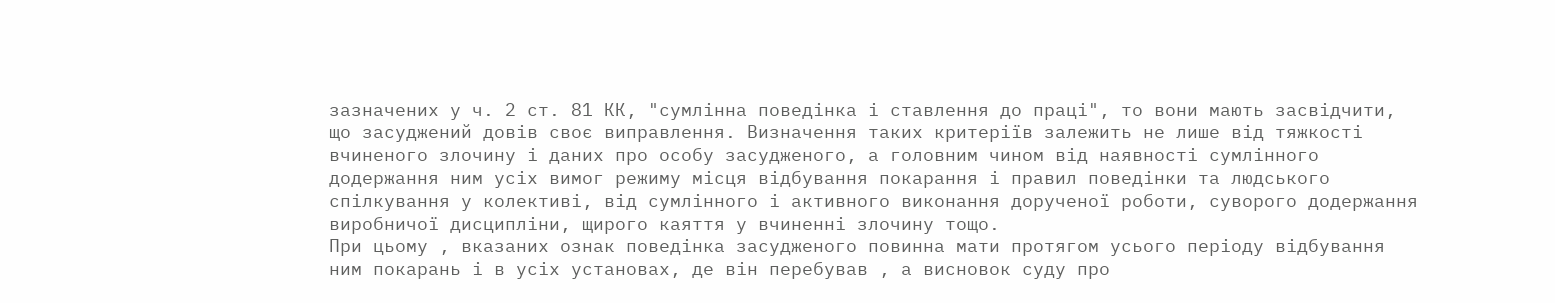зазначених у ч. 2 ст. 81 КК, "сумлінна поведінка і ставлення до праці", то вони мають засвідчити, що засуджений довів своє виправлення. Визначення таких критеріїв залежить не лише від тяжкості вчиненого злочину і даних про особу засудженого, а головним чином від наявності сумлінного додержання ним усіх вимог режиму місця відбування покарання і правил поведінки та людського спілкування у колективі, від сумлінного і активного виконання дорученої роботи, суворого додержання виробничої дисципліни, щирого каяття у вчиненні злочину тощо.
При цьому , вказаних ознак поведінка засудженого повинна мати протягом усього періоду відбування ним покарань і в усіх установах, де він перебував , а висновок суду про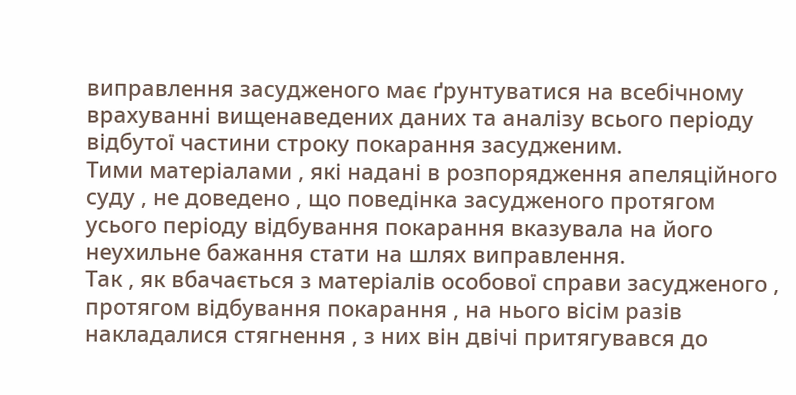виправлення засудженого має ґрунтуватися на всебічному врахуванні вищенаведених даних та аналізу всього періоду відбутої частини строку покарання засудженим.
Тими матеріалами , які надані в розпорядження апеляційного суду , не доведено , що поведінка засудженого протягом усього періоду відбування покарання вказувала на його неухильне бажання стати на шлях виправлення.
Так , як вбачається з матеріалів особової справи засудженого , протягом відбування покарання , на нього вісім разів накладалися стягнення , з них він двічі притягувався до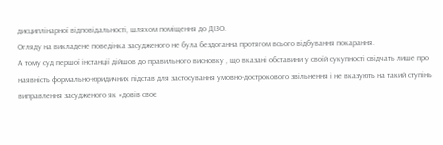дисциплінарної відповідальності, шляхом поміщення до ДІЗО.
Огляду на викладене поведінка засудженого не була бездоганна протягом всього відбування покарання.
А тому суд першої інстанції дійшов до правильного висновку , що вказані обставини у своїй сукупності свідчать лише про наявність формально-юридичних підстав для застосування умовно-дострокового звільнення і не вказують на такий ступінь виправлення засудженого як «довів своє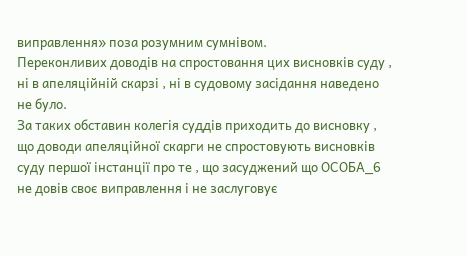виправлення» поза розумним сумнівом.
Переконливих доводів на спростовання цих висновків суду , ні в апеляційній скарзі , ні в судовому засідання наведено не було.
За таких обставин колегія суддів приходить до висновку , що доводи апеляційної скарги не спростовують висновків суду першої інстанції про те , що засуджений що ОСОБА_6 не довів своє виправлення і не заслуговує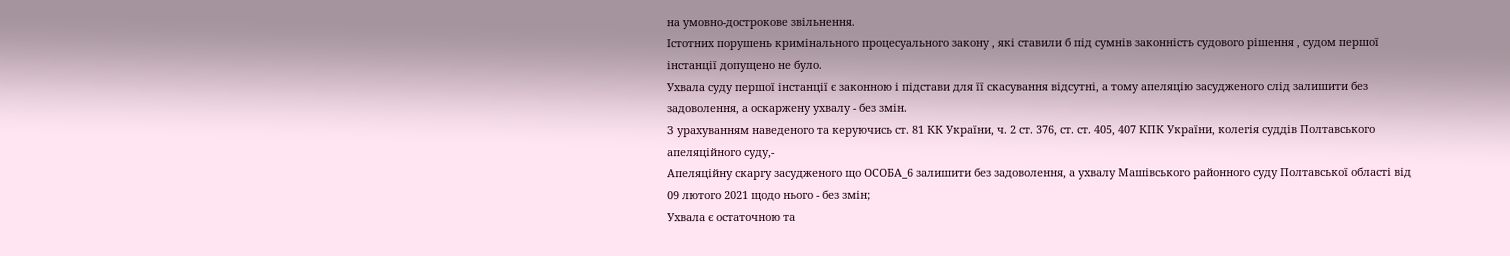на умовно-дострокове звільнення.
Істотних порушень кримінального процесуального закону , які ставили б під сумнів законність судового рішення , судом першої інстанції допущено не було.
Ухвала суду першої інстанції є законною і підстави для її скасування відсутні, а тому апеляцію засудженого слід залишити без задоволення, а оскаржену ухвалу - без змін.
З урахуванням наведеного та керуючись ст. 81 КК України, ч. 2 ст. 376, ст. ст. 405, 407 КПК України, колегія суддів Полтавського апеляційного суду,-
Апеляційну скаргу засудженого що ОСОБА_6 залишити без задоволення, а ухвалу Машівського районного суду Полтавської області від 09 лютого 2021 щодо нього - без змін;
Ухвала є остаточною та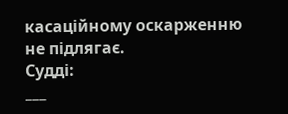касаційному оскарженню не підлягає.
Судді:
___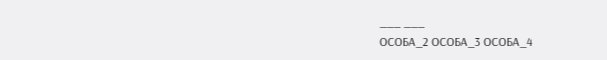___ ___
ОСОБА_2 ОСОБА_3 ОСОБА_4